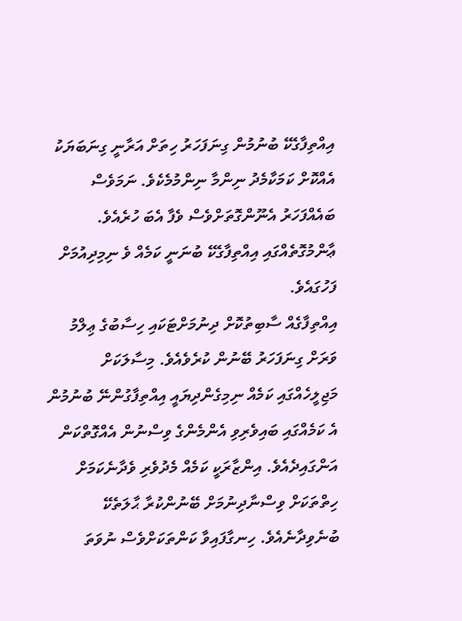އިއްތިފާގެކޭ ބުނުމުން ގިނަފަހަރު ހިތަށް އަރާނީ ގިނަބަޔަކު އެއްކޮށް ކަމަކާމެދު ނިންމާ ނިންމުމެކެވެ. ނަމަވެސް ބައެއްފަހަރު އެނޫންގޮތަށްވެސް ވެފާ އެބަ ހުރެއެވެ. ޢާންމުގޮތެއްގައި އިއްތިފާގެކޭ ބުނަނީ ކަމެއް ވެ ނިމިދިއުމަށް ފަހުގައެވެ.
އިއްތިފާގެއް ސާބިތުކޮށް ދިނުމަށްޓަކައި ހިސާބުގެ ޢިލްމު ވަރަށް ގިނަފަހަރު ބޭނުން ކުރެވެއެވެ. މިސާލަކަށް މަޖިލީހެއްގައި ކަމެއް ނިމިގެންދިޔައީ އިއްތިފާގުންނޭ ބުނުމުން އެ ކަމެއްގައި ބައިވެރިވި އެންމެންގެ ވިސްނުން އެއްގޮތްކަން އަންގައިދެއެވެ. އިންޒާރަކީ ކަމެއް މެދުވެރި ވެދާނެކަމަށް ހިތްތަކަށް ވިސްނާދިނުމަށް ބޭނުންކުރާ ޙާލަތެކޭ ބުނެވިދާނެއެވެ. ހިނގާފައިވާ ކަންތަކަށްވެސް ނުވަތަ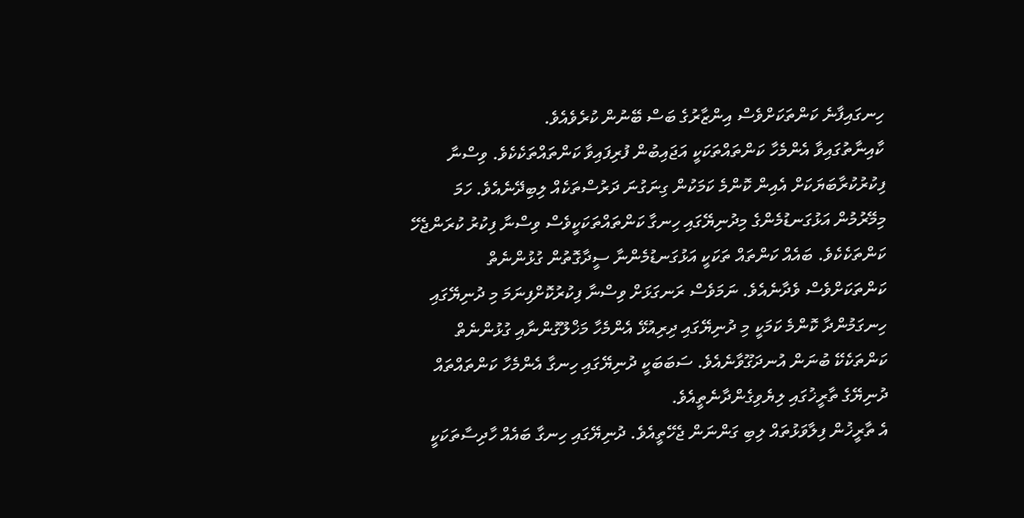ހިނގައިފާނެ ކަންތަކަށްވެސް އިންޒާރުގެ ބަސް ބޭނުން ކުރެވެއެވެ.
ކާއިނާތުގައިވާ އެންމެހާ ކަންތައްތަކަކީ އަޖައިބުން ފުރިފައިވާ ކަންތައްތަކެކެވެ. ވިސްނާ ފިކުރުކުރާބަޔަކަށް އެއިން ކޮންމެ ކަމަކުން ގިނަގުނަ ދަރުސްތަކެއް ލިބިދޭނެއެވެ. ހަމަ މިމޭރުމުން އަޅުގަނޑުމެންގެ މިދުނިޔޭގައި ހިނގާ ކަންތައްތަކަކީވެސް ވިސްނާ ފިކުރު ކުރަންޖެހޭ ކަންތަކެކެވެ. ބައެއް ކަންތައް ތަކަކީ އަޅުގަނޑުމެންނާ ސީދާގޮތުން ގުޅުންނެތް ކަންތަކަށްވެސް ވެދާނެއެވެ. ނަމަވެސް ރަނގަޅަށް ވިސްނާ ފިކުރުކޮށްފިނަމަ މި ދުނިޔޭގައި ހިނގަމުންދާ ކޮންމެ ކަމަކީ މި ދުނިޔޭގައި ދިރިއުޅޭ އެންމެހާ މަޚްލޫގުންނާއި ގުޅުންނެތް ކަންތަކެކޭ ބުނަން އުނދަގޫވާނެއެވެ. ސަބަބަކީ ދުނިޔޭގައި ހިނގާ އެންމެހާ ކަންތައްތައް ދުނިޔޭގެ ތާރީޚުގައި ލިޔެވިގެންދާނެތީއެވެ.
އެ ތާރީޚުން ފިލާވަޅުތައް ލިބި ގަންނަން ޖެހޭތީއެވެ. ދުނިޔޭގައި ހިނގާ ބައެއް ހާދިސާތަކަކީ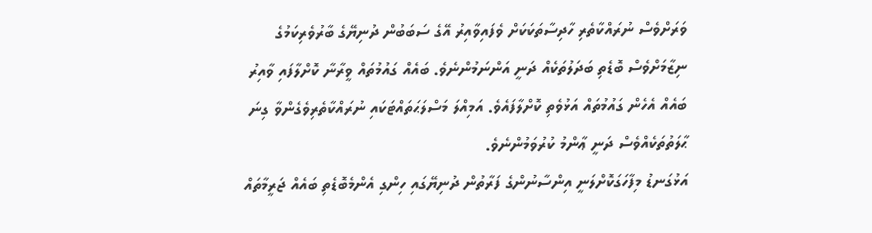ވަރަށްވެސް ނުރައްކާތެރި ހާދިސާތަކަކަށް ވެފައިވާއިރު އޭގެ ސަބަބުން ދުނިޔޭގެ ބާރުވެރިކަމުގެ ނިޒާމަށްވެސް ބޮޑެތި ބަދަލުތަކެއް ދަނީ އަންނަމުންނެވެ. ބައެއް ގައުމުތައް ވީރާނާ ކޮށްލާފައި ވާއިރު ބައެއް އެހެން ގައުމުތައް އަޅުވެތި ކޮށްލާފައެވެ. އަމިއްލަ މަސްލަޙަތައްޓަކައި ނުރައްކާތެރިވެގެންވާ ގިނަ ޙާލަތުތަކެއްވެސް ދަނީ ޢާންމު ކުރުވަމުންނެވެ.
އަޅުގަނޑު މިފާހަގަކޮށްލަނީ އިންސާނުންގެ ފަރާތުން ދުނިޔޭގައި ހިންގި އެންމެބޮޑެތި ބައެއް ޖަރީމާތައް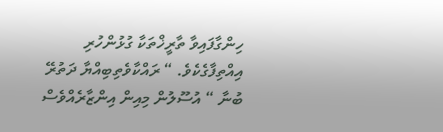ހިންގާފައިވާ ތާރީޚްތަކާ ގުޅުންހުރި އިއްތިފާގެކެވެ. “ ރައްކާވެތިބިއްޔާ ދަތުރޭ ބުނާ “ އުސޫލުން މިއިން އިންޒާރެއްވެސް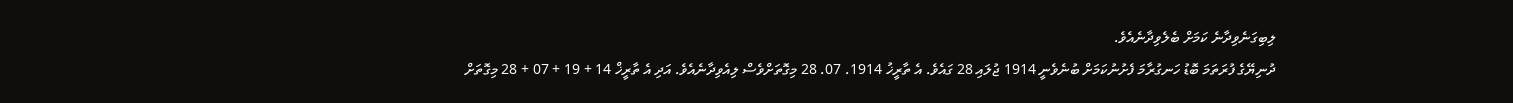ލިބިގަނެވިދާނެ ކަމަށް ބެލެވިދާނެއެވެ.
ދުނިޔޭގެ ފުރަތަމަ ބޮޑު ހަނގުރާމަ ފެށުނުކަމަށް ބުނެވެނީ 1914 ޖުލައި 28 ގައެވެ. އެ ތާރީޚު 1914. 07. 28 މިގޮތަށްވެސް ލިއެވިދާނެއެވެ. އަދި އެ ތާރީޚް 14 + 19 + 07 + 28 މިގޮތަށް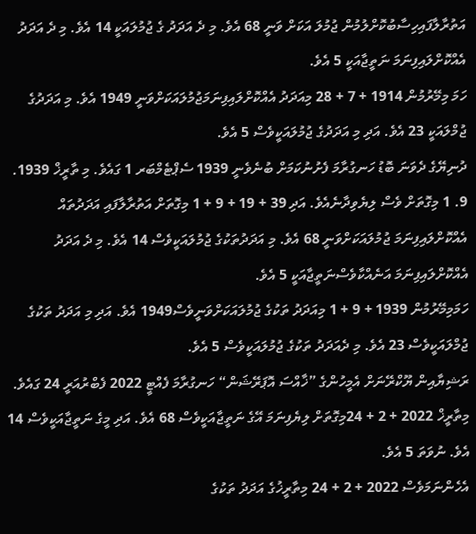އަތުރާލާފައިހިސާބުކޮށްލުމުން ޖުމުލަ އަކަށް ވަނީ 68 އެވެ. މި ދެ އަދަދު ގެ ޖުމުލައަކީ 14 އެވެ. މި ދެ އަދަދު އެއްކޮށްލައިފިނަމަ ނަތީޖާއަކީ 5 އެވެ.
ހަމަ މިމޭރުމުން 1914 + 7 + 28 މިއަދަދު އެއްކޮށްލައިފިނަމަޖުމުލައަކަށްވަނީ 1949 އެވެ. މި އަދަދުގެ ޖުމްލައަކީ 23 އެވެ. އަދި މި އަދަދުގެ ޖުމުލައަކީވެސް 5 އެވެ.
ދުނިޔޭގެ ދެވަނަ ބޮޑު ހަނގުރާމަ ފެށުނުކަމަށް ބުނެވެނީ 1939 ސެޕްޓެމްބަރ 1 ގައެވެ. މި ތާރީޚް 1939. 9. 1 މިގޮތަށް ވެސް ލިޔެވިދާނެއެވެ. އަދި 39 + 19 + 9 + 1 މިގޮތަށް އަތުރާލާފައި އަދަދުތައް އެއްކޮށްލައިފިނަމަ ޖުމުލައަކަށްވަނީ 68 އެވެ. މި އަދަދުތަކުގެ ޖުމުލައަކީވެސް 14 އެވެ. މި ދެ އަދަދު އެއްކޮށްލައިފިނަމަ އަނެއްކާވެސްނަތީޖާއަކީ 5 އެވެ.
ހަމަމިމޭރުމުން 1939 + 9 + 1 މިއަދަދު ތަކުގެ ޖުމުލައަކަށްވަނީވެސް1949 އެވެ. އަދި މި އަދަދު ތަކުގެ ޖުމްލައަކީވެސް 23 އެވެ. މި ދެއަދަދު ތަކުގެ ޖުމުލައަކީވެސް 5 އެވެ.
ރަޝިޔާއިން ޔޫކްރޭނަށް އެމީހުންގެ ”ޚާއްސަ އޮޕަރޭޝަން“ ހަނގުރާމަ ފެއްޓީ 2022 ފެބްރުއަރީ 24 ގައެވެ. މިތާރީޚް 2022 + 2 + 24މިގޮތަށް ލިޔެފިނަމަ އޭގެ ނަތީޖާއަކީވެސް 68 އެވެ. އަދި މީގެ ނަތީޖާއަކީވެސް 14 އެވެ. ނުވަތަ 5 އެވެ.
އެހެންނަމަވެސް 2022 + 2 + 24 މިތާރީޚުގެ އަދަދު ތަކުގެ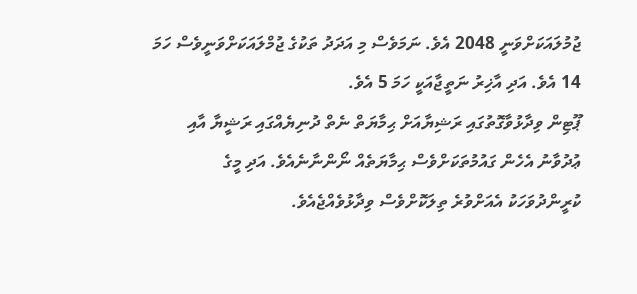ޖުމުލައަކަށްވަނީ 2048 އެވެ. ނަމަވެސް މި އަދަދު ތަކުގެ ޖުމްލައަކަށްވަނީވެސް ހަމަ 14 އެވެ. އަދި އާޚިރު ނަތީޖާއަކީ ހަމަ 5 އެވެ.
ޕޫޓިން ވިދާޅުވާގޮތުގައި ރަޝިޔާއަށް ޙިމާޔަތް ނެތް ދުނިޔެއްގައި ރަޝީޔާ އާއި ޢުދުވާނު އެހެން ގައުމުތަކަށްވެސް ޙިމާޔަތެއް ނޯންނާނެއެވެ. އަދި މީގެ ކުރީންދުވަހަކު އެއަށްވުރެ ތިލަކޮށްވެސް ވިދާޅުވެއްޖެއެވެ.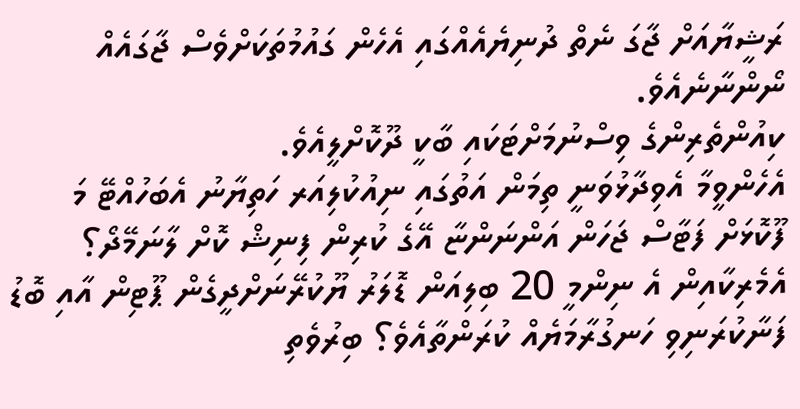ރަޝީޔާއަށް ޖާގަ ނެތް ދުނިޔެއެއްގައި އެހެން ގައުމުތަކަށްވެސް ޖާގައެއް ނޯންނާނެއެވެ.
ކިއުންތެރިންގެ ވިސްނުމަށްޓަކައި ބާކީ ދޫކޮށްލީއެވެ.
އެހެންވީމާ އެވިދާޅުވަނީ ތިމަން އަތުގައި ނިއުކުލިއަރ ހަތިޔާނު އެބަހުއްޓޭ މަ ފޫކޮޅަށް ފަޓާސް ޖަހަން އަންނަންޏާ އޭގެ ކުރިން ފިނިޝް ކޮށް ލާނަމޭދޯ؟ އެމެރިކާއިން އެ ނިންމީ 20 ބިލިއަން ޑޮލަރު ޔޫކުރޭނަށްދީގެން ޕޫޓިން އާއި ބޮޑު ފަނާކުރަނިވި ހަނގުރާމަޔެއް ކުރަންތާއެވެ؟ ބިރުވެތި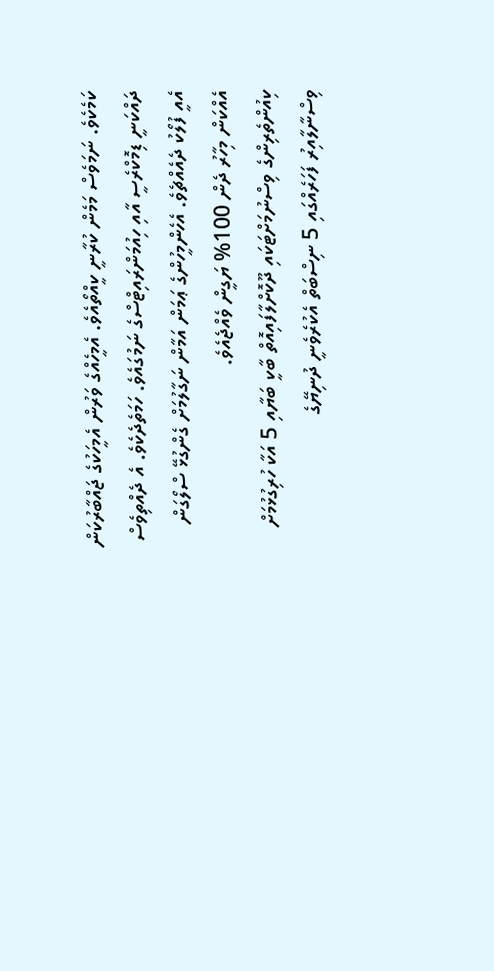ކަމެކެވެ. ނަމަވެސް މަމެން ކުރާނީ ކީއްތޯއެވެ. އެމީހެއްގެ ވަރުން އެމީހަކުގެ ޖައްބާރުކަން ދައްކަނީ ޑިމޮކްރެސީ އާއި ހިއުމަންރައިޓްސްގެ ނަމުގައެވެ. ހަމަތެދެކެވެ. އެ ދެއްތިވެސް އެއީ ފުލޯކު ދެއެއްޗެވެ. އެހެންމީހުންގެ ޢަމަން އަމާން ނަގާލުމަށް ގެންގުޅޭ ސްލޯގަން އެއްކަން މިހާރު ދެން 100% ޔަގީން ވެއްޖެއެވެ.
ކިއުންތެރިންގެ ވިސްނުމަށްޓަކައި ދޫކޮށްލާފައިއޮތް ބާކީ ބަޔާއި 5 އަކާ ހުރިގުޅުމަށް ވިސްނާލާއިރު ފަހަރެއްގައި 5 ނިސްބަތް އެކުރެވެނީ ދުނިޔޭގެ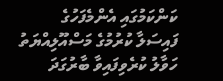ކަންކަމުގައި އެންމެފަހުގެ ފައިސަލާ ކުރުމުގެ މަސްއޫލިއްޔަތު ހަވާލު ކުރެވިފައިވާ ބާރުގަދަ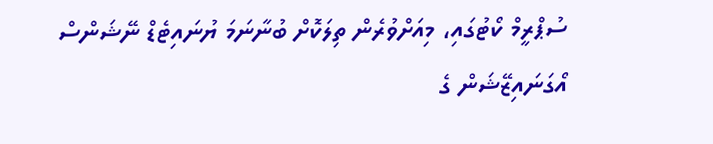ސުޕްރީމް ކޯޓުގައި، މިއަށްވުރެން ތިލަކޮށް ބުނާނަމަ ޔުނައިޓެޑް ނޭޝަންސް އޯގަނައިޒޭޝަން ގެ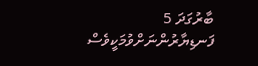ބާރުގަދަ 5 ފަނޑިޔާރުންނަށްވުމަކީވެސް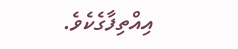އިއްތިފާގެކެވެ.